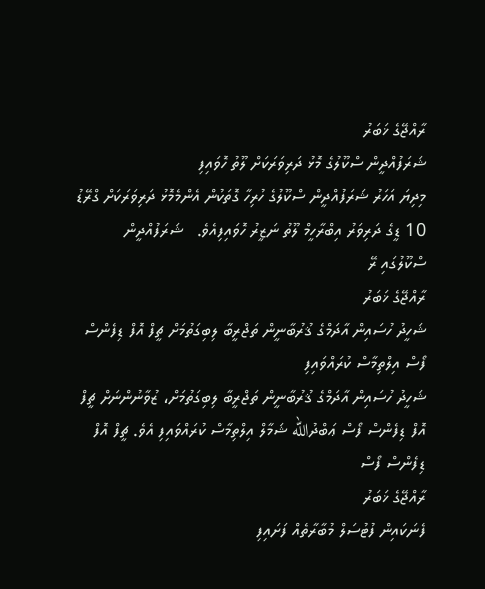ރާއްޖޭގެ ޚަބަރު
ޝަރަފުއްދީން ސްކޫލުގެ މޮޅު ދަރިވަރަކަށް ލޫތު ހޮވައިފި
މިދިޔަ އަހަރު ޝަރަފުއްދީން ސްކޫލުގެ ހުރިހާ ގޮތަކުން އެންމެމޮޅު ދަރިވަރަކަށް ގްރޭޑު 10 ޑީގެ ދަރިވަރު އިބްރާހީމް ލޫތު ނަޒީރު ހޮވައިފިއެވެ.   ޝަރަފުއްދީން ސްކޫލުގައި ރޭ
ރާއްޖޭގެ ޚަބަރު
ޝަހީދު ހުސައިން އާދަމްގެ ޤުރުބާނީން ތަޖްރީބާ ލިބިގަތުމަށް ޗީފް އޮފް ޑިފެންސް ފޯސް އިލްތިމާސް ކުރައްވައިފި
ޝަހީދު ހުސައިން އާދަމްގެ ޤުރުބާނީން ތަޖްރީބާ ލިބިގަތުމަށް، ޒުވާނުންނަށް ޗީފް އޮފް ޑިފެންސް ފޯސް ޢަބްދުالله ޝަމާލް އިލްތިމާސް ކުރައްވައިފި އެވެ. ޗީފް އޮފް ޑިފެންސް ފޯސް
ރާއްޖޭގެ ޚަބަރު
ފެނަކައިން ފުޓުސަލް މުބާރާތެއް ފަށައިފި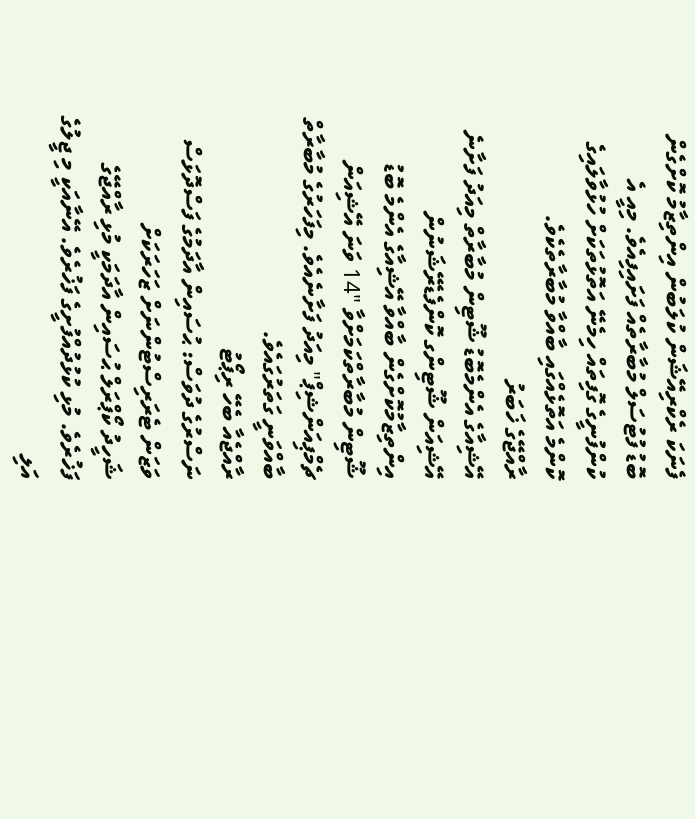ފެނަކަ ރެކްރިއޭޝަން ކުލަބުން އިންތިޒާމު ކޮށްގެން ބޮޑު ފުޓުސަލް މުބާރާތެއް ފަށައިފިއެވެ. މިއީ އެ ކުންފުނީގެ ގޮފިތައް ހިމެނޭ އަތޮޅުތަކަށް ހުޅުވާލައިގެ ކޮންމެ އަތޮޅެއްގައި ބާއްވާ މުބާރާތެކެވެ.
ރާއްޖޭގެ ޚަބަރު
އޭޝިއާގެ އެންމެބޮޑު ޝޫޓިން މުބާރާތް މިއަދު ފަށާނެ
އޭޝިއަން ޝޫޓިންގ ކޮންފެޑެރޭޝަނުން އިންތިޒާމުކޮށްގެން ބާއްވާ އޭޝިއާގެ އެންމެ ބޮޑު ޝޫޓިން މުބާރާތްކަމަށްވާ "14 ވަނަ އޭޝިއަން ޗެމްޕިއަންޝިޕް" މިއަދު ފަށާނެއެވެ. މިފަހަރުގެ މުބާރާތް ބާއްވަނީ ގަތަރުގައެވެ.
ރާއްޖެއާ ބެހޭ ރިޕޯޓު
ނަސްރުގެ ދުވަސް: ޙުސައިން އާދަމުގެ ފަސްދޮޅަސް ވަޒަން ޓެރަރިސްޓުންނަށް ޒަހަރަކަށް
ޝަހީދު ކޯޕްރަލް ޙުސައިން އާދަމަކީ މުޅި ރާއްޖޭގެ ފަޚުރެވެ. މުޅި ކުޅުދުއްފުށީގެ ފަޚުރެވެ. އޭނާއަކީ މި ޖީލުގެ އަލި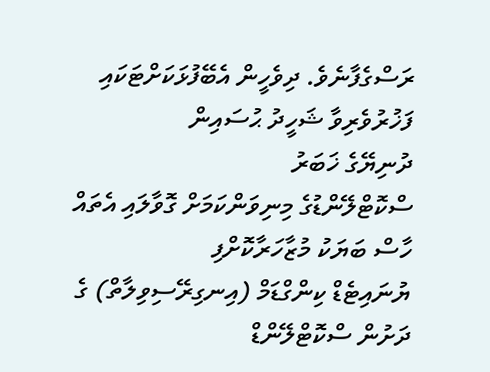ރަސްގެފާނެވެ. ދިވެހީން އެބޭފުޅަކަށްޓަކައި ފަޚުރުވެރިވާ ޝަހީދު ޙުސައިން
ދުނިޔޭގެ ޚަބަރު
ސްކޮޓްލޭންޑުގެ މިނިވަންކަމަށް ގޮވާލައި އެތައް ހާސް ބަޔަކު މުޒާހަރާކޮށްފި
ޔުނައިޓެޑް ކިންގްޑަމް (އިނގިރޭސިވިލާތް) ގެ ދަށުން ސްކޮޓްލޭންޑް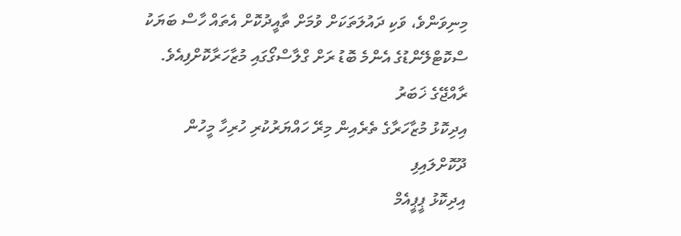މިނިވަންވެ، ވަކި ދައުލަތަކަށް ވުމަށް ތާއީދުކޮށް އެތައް ހާސް ބަޔަކު ސްކޮޓްލޭންޑުގެ އެންމެ ބޮޑު ރަށް ގްލާސްގޯގައި މުޒާހަރާކޮށްފިއެވެ.
ރާއްޖޭގެ ޚަބަރު
އިދިކޮޅު މުޒާހަރާގެ ތެރެއިން މިރޭ ހައްޔަރުކުރި ހުރިހާ މީހުން ދޫކޮށްލައިފި
އިދިކޮޅު ޕީޕީއެމް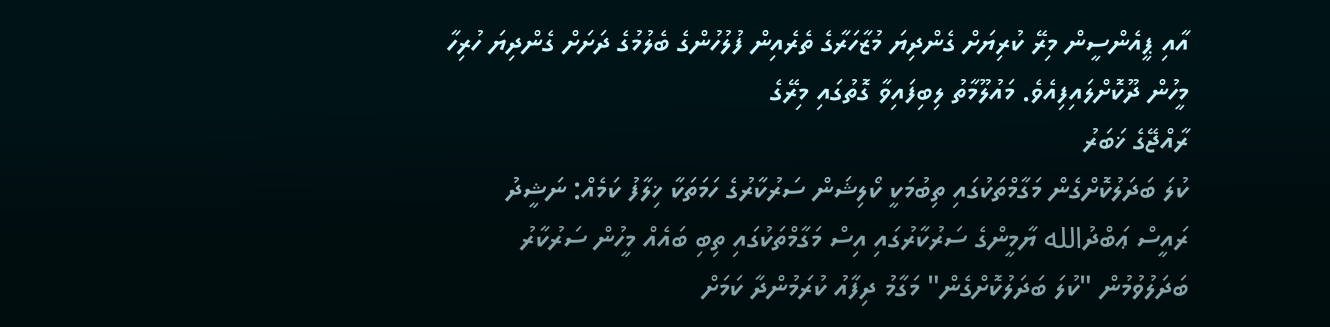އާއި ޕީއެންސީން މިރޭ ކުރިޔަށް ގެންދިޔަ މުޒާހަރާގެ ތެރެއިން ފުލުހުންގެ ބެލުމުގެ ދަށަށް ގެންދިޔަ ހުރިހާ މީހުން ދޫކޮށްލައިފިއެވެ. މައުލޫމާތު ލިބިފައިވާ ގޮތުގައި މިރޭގެ
ރާއްޖޭގެ ޚަބަރު
ކުލަ ބަދަލުކޮށްގެން މަގާމްތަކުގައި ތިބުމަކީ ކޯލިޝަން ސަރުކާރުގެ ހަމަތަކާ ޚިލާފު ކަމެއް: ނަޝީދު
ރައީސް ޢަބްދުالله ޔާމީންގެ ސަރުކާރުގައި އިސް މަގާމްތަކުގައި ތިބި ބައެއް މީހުން ސަރުކާރު ބަދަލުވުމުން "ކުލަ ބަދަލުކޮށްގެން" މަގާމު ދިފާއު ކުރަމުންދާ ކަމަށް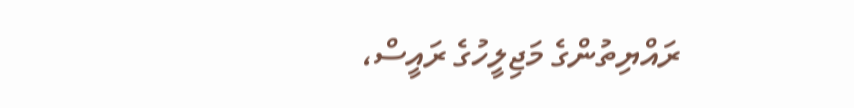ރައްޔިތުންގެ މަޖިލީހުގެ ރައީސް،